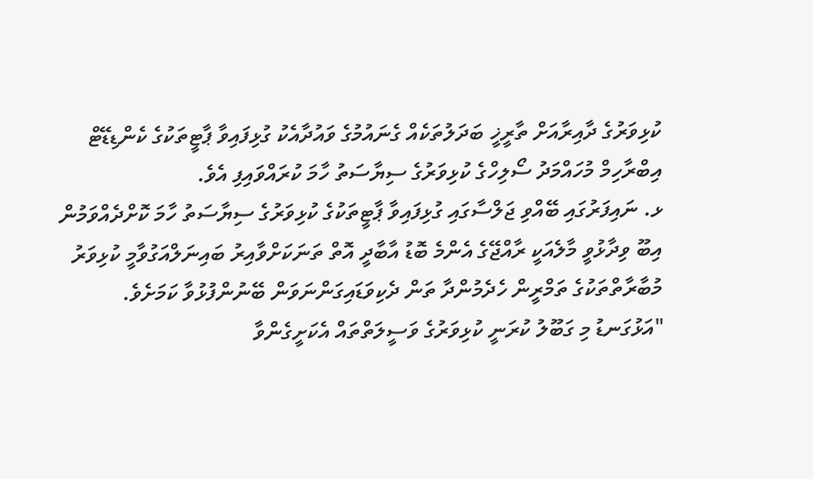ކުޅިވަރުގެ ދާއިރާއަށް ތާރީޚީ ބަދަލުތަކެއް ގެނައުމުގެ ވައުދާއެކު ގުޅިފައިވާ ޕާޓީތަކުގެ ކެންޑިޑޭޓް އިބްރާހިމް މުހައްމަދު ސޯލިހްގެ ކުޅިވަރުގެ ސިޔާސަތު ހާމަ ކުރައްވައިފި އެވެ.
ޅ. ނައިފަރުގައި ބޭއްވި ޖަލްސާގައި ގުޅިފައިވާ ޕާޓީތަކުގެ ކުޅިވަރުގެ ސިޔާސަތު ހާމަ ކޮށްދެއްވަމުން އިބޫ ވިދާޅުވީ މާލެއަކީ ރާއްޖޭގެ އެންމެ ބޮޑު އާބާދީ އޮތް ތަނަކަށްވާއިރު ބައިނަލްއަގުވާމީ ކުޅިވަރު މުބާރާތްތަކުގެ ތަމްރީން ހެދެމުންދާ ތަން ދެކިވަޑައިގަންނަވަން ބޭނުންފުޅުވާ ކަމަށެވެ.
"އަޅުގަނޑު މި ގަބޫލު ކުރަނީ ކުޅިވަރުގެ ވަސީލަތްތައް އެކަށީގެންވާ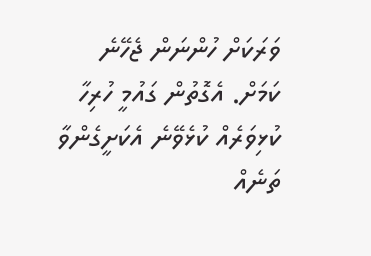ވަރަކަށް ހުންނަން ޖެހޭނެ ކަމަށް. އެގޮތުން ގައުމީ ހުރިހާ ކުޅިވަރެއް ކުޅެވޭނެ އެކަށީގެންވާ ތަނެއް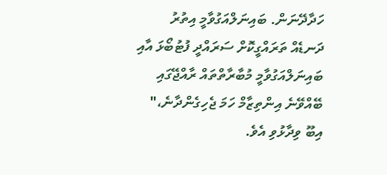ހަދާދޭނަން. ބައިނަލްއަގުވާމީ އިތުރު ދަނޑެއް ތަރައްގީކޮށް ސަރައްދީ ފުޓުބޯޅަ އާއި ބައިނަލްއަގުވާމީ މުބާރާތްތައް ރާއްޖޭގައި ބޭއްވޭނެ އިންތިޒާމް ހަމަ ޖެހިގެންދާނެ،" އިބޫ ވިދާޅުވި އެވެ.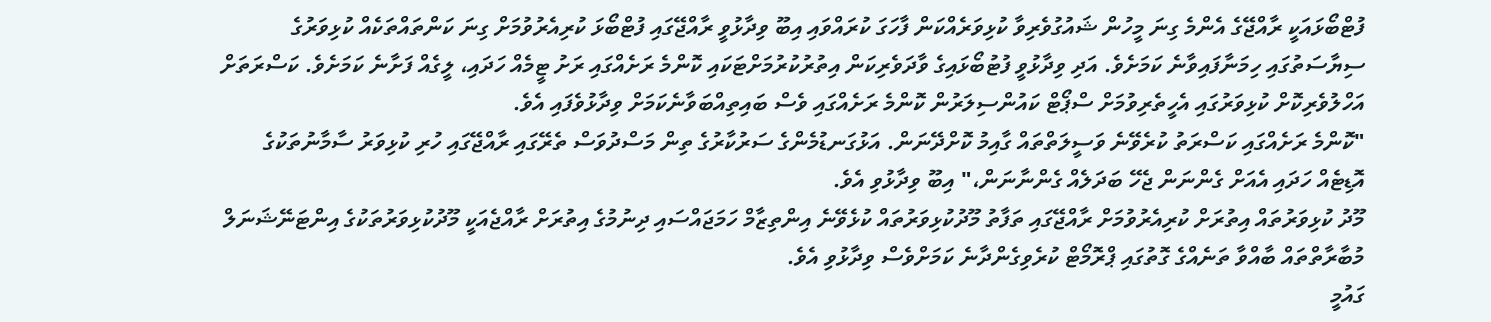ފުޓްބޯޅައަކީ ރާއްޖޭގެ އެންމެ ގިނަ މީހުން ޝައުގުވެރިވާ ކުޅިވަރެއްކަން ފާހަގަ ކުރައްވައި އިބޫ ވިދާޅުވީ ރާއްޖޭގައި ފުޓްބޯޅަ ކުރިއެރުވުމަށް ގިނަ ކަންތައްތަކެއް ކުޅިވަރުގެ ސިޔާސަތުގައި ހިމަނާފައިވާނެ ކަމަށެވެ. އަދި ވިދާޅުވީ ފުޓުބޯޅައިގެ ވާދަވެރިކަން އިތުރުކުރުމަށްޓަކައި ކޮންމެ ރަށެއްގައި ރަށު ޓީމެއް ހަދައި، ލީގެއް ފަށާނެ ކަމަށެވެ. ކަސްރަތަށް އަހްލުވެރިކޮށް ކުޅިވަރުގައި އެހީތެރިވުމަށް ސްޕޯޓް ކައުންސިލަރުން ކޮންމެ ރަށެއްގައި ވެސް ބައިތިއްބަވާނެކަމަށް ވިދާޅުވެފައި އެވެ.
"ކޮންމެ ރަށެއްގައި ކަސްރަތު ކުރެވޭނެ ވަސީލަތްތައް ގާއިމު ކޮށްދޭނަން. އަޅުގަނޑުމެންގެ ސަރުކާރުގެ ތިން މަސްދުވަސް ތެރޭގައި ރާއްޖޭގައި ހުރި ކުޅިވަރު ސާމާނުތަކުގެ އޮޑިޓެއް ހަދައި އެއަށް ގެންނަން ޖެހޭ ބަދަލެއް ގެންނާނަން،" އިބޫ ވިދާޅުވި އެވެ.
މޫދު ކުޅިވަރުތައް އިތުރަށް ކުރިއެރުވުމަށް ރާއްޖޭގައި ތަފާތު މޫދުކުޅިވަރުތައް ކުޅެވޭނެ އިންތިޒާމް ހަމަޖައްސައި ދިނުމުގެ އިތުރަށް ރާއްޖެއަކީ މޫދުކުޅިވަރުތަކުގެ އިންޓަނޭޝަނަލް މުބާރާތްތައް ބާއްވާ ތަނެއްގެ ގޮތުގައި ޕްރޮމޯޓް ކުރެވިގެންދާނެ ކަމަށްވެސް ވިދާޅުވި އެވެ.
ގައުމީ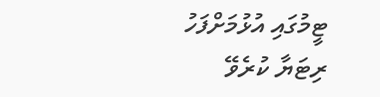ޓީމުގައި އުޅުމަށްފަހު ރިޓަޔާ ކުރެވޭ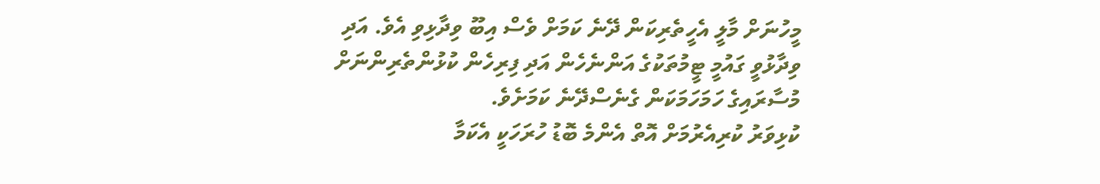މީހުނަށް މާލީ އެހީތެރިކަން ދޭނެ ކަމަށް ވެސް އިބޫ ވިދާޅިވި އެވެ. އަދި ވިދާޅުވީ ގައުމީ ޓީމުތަކުގެ އަންނެހެން އަދި ފިރިހެން ކުޅުންތެރިންނަށް މުސާރައިގެ ހަމަހަމަކަން ގެނެސްދޭނެ ކަމަށެވެ.
ކުޅިވަރު ކުރިއެރުމަށް އޮތް އެންމެ ބޮޑު ހުރަހަކީ އެކަމާ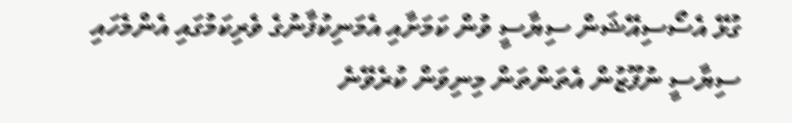ގުޅޭ އެސޯސިއޭޝަން ސިޔާސީ ވުން ކަމަށާއި އެމަނިކުފާނުގެ ވެރިކަމުގައި އެންމެހައި ސިޔާސީ ނުފޫޒުން އެތަންތަން މިނިވަން ކުރެވޭނެ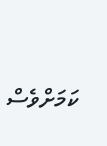ކަމަށްވެސް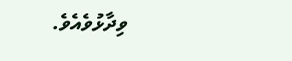ވިދާޅުވެއެވެ.